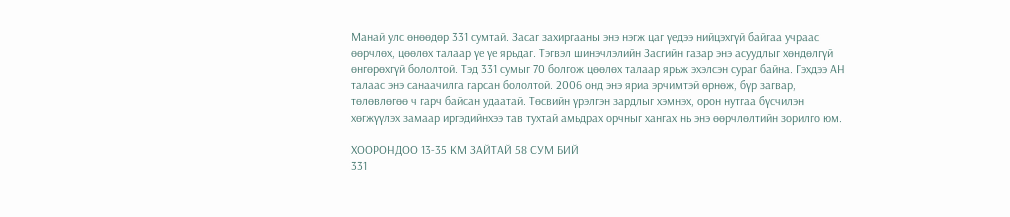Манай улс өнөөдөр 331 сумтай. Засаг захиргааны энэ нэгж цаг үедээ нийцэхгүй байгаа учраас өөрчлөх, цөөлөх талаар үе үе ярьдаг. Тэгвэл шинэчлэлийн Засгийн газар энэ асуудлыг хөндөлгүй өнгөрөхгүй бололтой. Тэд 331 сумыг 70 болгож цөөлөх талаар ярьж эхэлсэн сураг байна. Гэхдээ АН талаас энэ санаачилга гарсан бололтой. 2006 онд энэ яриа эрчимтэй өрнөж, бүр загвар, төлөвлөгөө ч гарч байсан удаатай. Төсвийн үрэлгэн зардлыг хэмнэх, орон нутгаа бүсчилэн хөгжүүлэх замаар иргэдийнхээ тав тухтай амьдрах орчныг хангах нь энэ өөрчлөлтийн зорилго юм.

ХООРОНДОО 13-35 КМ ЗАЙТАЙ 58 СУМ БИЙ
331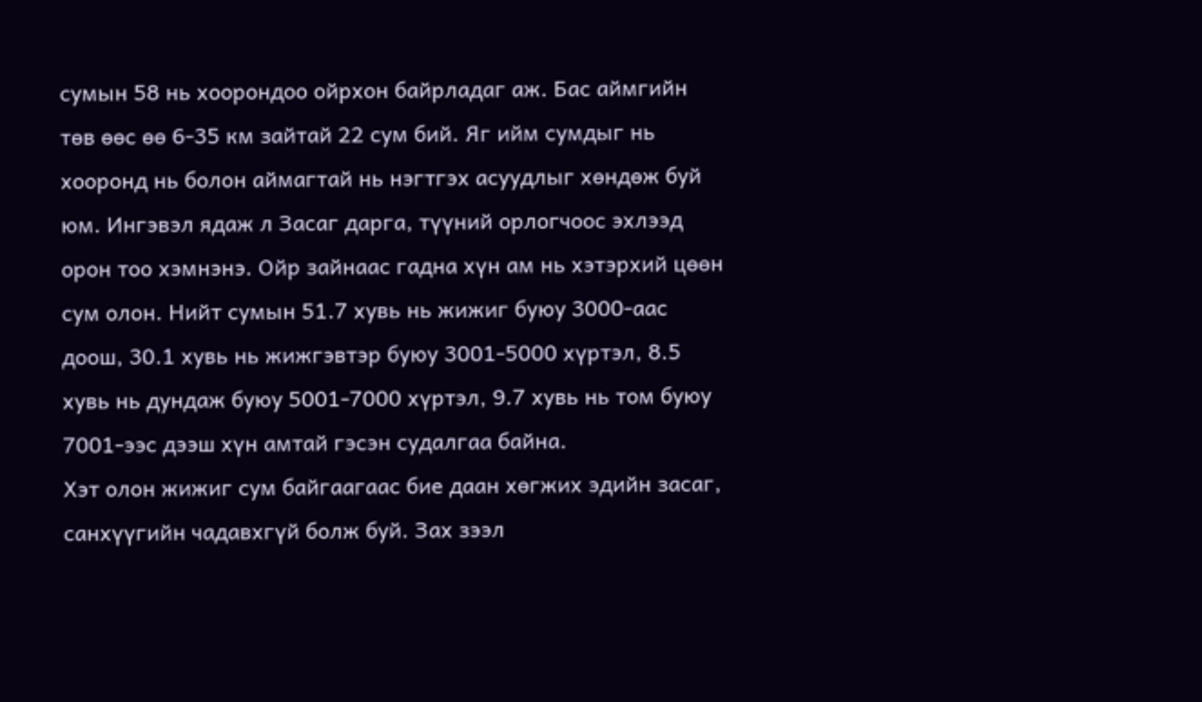сумын 58 нь хоорондоо ойрхон байрладаг аж. Бас аймгийн төв өөс өө 6-35 км зайтай 22 сум бий. Яг ийм сумдыг нь хооронд нь болон аймагтай нь нэгтгэх асуудлыг хөндөж буй юм. Ингэвэл ядаж л Засаг дарга, түүний орлогчоос эхлээд орон тоо хэмнэнэ. Ойр зайнаас гадна хүн ам нь хэтэрхий цөөн сум олон. Нийт сумын 51.7 хувь нь жижиг буюу 3000-аас доош, 30.1 хувь нь жижгэвтэр буюу 3001-5000 хүртэл, 8.5 хувь нь дундаж буюу 5001-7000 хүртэл, 9.7 хувь нь том буюу 7001-ээс дээш хүн амтай гэсэн судалгаа байна.
Хэт олон жижиг сум байгаагаас бие даан хөгжих эдийн засаг, санхүүгийн чадавхгүй болж буй. Зах зээл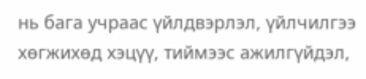нь бага учраас үйлдвэрлэл, үйлчилгээ хөгжихөд хэцүү, тиймээс ажилгүйдэл,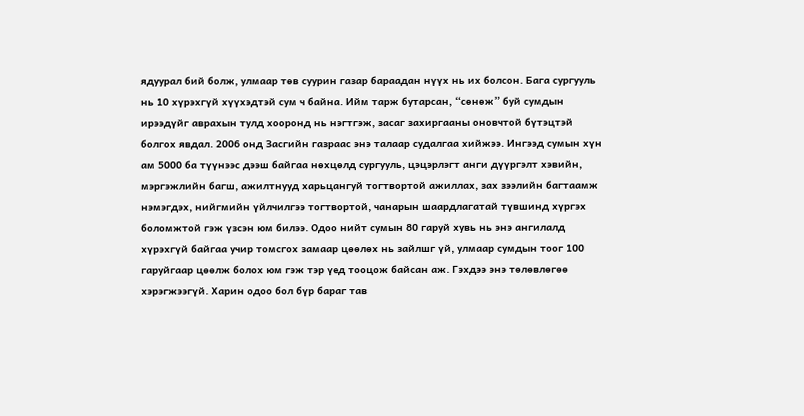ядуурал бий болж, улмаар төв суурин газар бараадан нүүх нь их болсон. Бага сургууль нь 10 хүрэхгүй хүүхэдтэй сум ч байна. Ийм тарж бутарсан, “сөнөж” буй сумдын ирээдүйг аврахын тулд хооронд нь нэгтгэж, засаг захиргааны оновчтой бүтэцтэй болгох явдал. 2006 онд Засгийн газраас энэ талаар судалгаа хийжээ. Ингээд сумын хүн ам 5000 ба түүнээс дээш байгаа нөхцөлд сургууль, цэцэрлэгт анги дүүргэлт хэвийн, мэргэжлийн багш, ажилтнууд харьцангуй тогтвортой ажиллах, зах зээлийн багтаамж нэмэгдэх, нийгмийн үйлчилгээ тогтвортой, чанарын шаардлагатай түвшинд хүргэх боломжтой гэж үзсэн юм билээ. Одоо нийт сумын 80 гаруй хувь нь энэ ангилалд хүрэхгүй байгаа учир томсгох замаар цөөлөх нь зайлшг үй, улмаар сумдын тоог 100 гаруйгаар цөөлж болох юм гэж тэр үед тооцож байсан аж. Гэхдээ энэ төлөвлөгөө хэрэгжээгүй. Харин одоо бол бүр бараг тав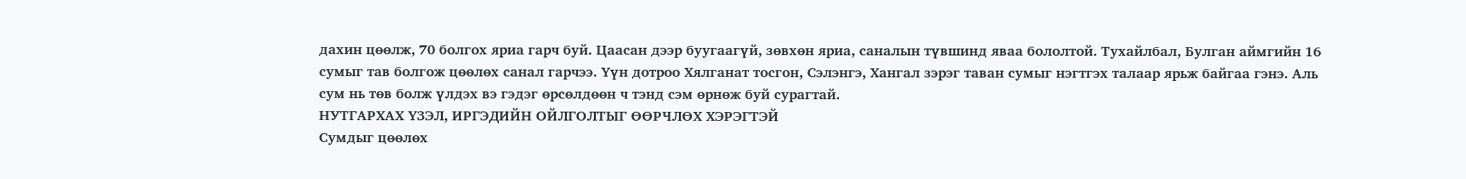дахин цөөлж, 70 болгох яриа гарч буй. Цаасан дээр буугаагүй, зөвхөн яриа, саналын түвшинд яваа бололтой. Тухайлбал, Булган аймгийн 16 сумыг тав болгож цөөлөх санал гарчээ. Үүн дотроо Хялганат тосгон, Сэлэнгэ, Хангал зэрэг таван сумыг нэгтгэх талаар ярьж байгаа гэнэ. Аль сум нь төв болж үлдэх вэ гэдэг өрсөлдөөн ч тэнд сэм өрнөж буй сурагтай.
НУТГАРХАХ ҮЗЭЛ, ИРГЭДИЙН ОЙЛГОЛТЫГ ӨӨРЧЛӨХ ХЭРЭГТЭЙ
Сумдыг цөөлөх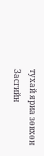тухай яриа зөвхөн Засгийн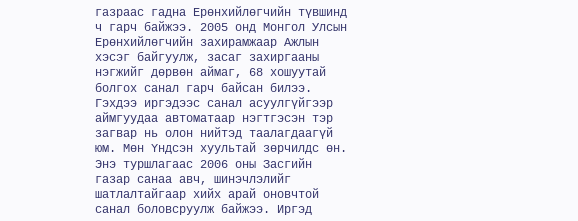газраас гадна Ерөнхийлөгчийн түвшинд ч гарч байжээ. 2005 онд Монгол Улсын Ерөнхийлөгчийн захирамжаар Ажлын хэсэг байгуулж, засаг захиргааны нэгжийг дөрвөн аймаг, 68 хошуутай болгох санал гарч байсан билээ. Гэхдээ иргэдээс санал асуулгүйгээр аймгуудаа автоматаар нэгтгэсэн тэр загвар нь олон нийтэд таалагдаагүй юм. Мөн Үндсэн хуультай зөрчилдс өн. Энэ туршлагаас 2006 оны Засгийн газар санаа авч, шинэчлэлийг шатлалтайгаар хийх арай оновчтой санал боловсруулж байжээ. Иргэд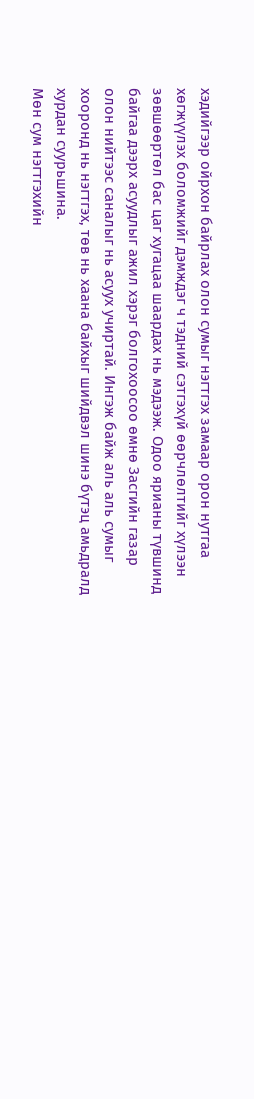хэдийгээр ойрхон байрлах олон сумыг нэгтгэх замаар орон нутгаа хөгжүүлэх боломжийг дэмждэг ч тэдний сэтгэхүй өөрчлөлтийг хүлээн зөвшөөртөл бас цаг хугацаа шаардах нь мэдээж. Одоо ярианы түвшинд байгаа дээрх асуудлыг ажил хэрэг болгохоосоо өмнө Засгийн газар олон нийтээс саналыг нь асуух учиртай. Ингэж байж аль аль сумыг хооронд нь нэгтгэх, төв нь хаана байхыг шийдвэл шинэ бүтэц амьдралд хурдан суурьшина.
Мөн сум нэгтгэхийн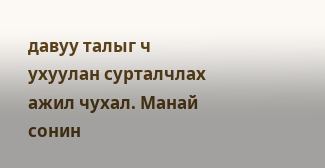давуу талыг ч ухуулан сурталчлах ажил чухал. Манай сонин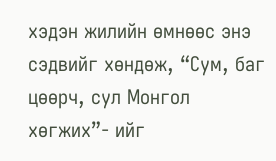хэдэн жилийн өмнөөс энэ сэдвийг хөндөж, “Сум, баг цөөрч, сул Монгол хөгжих”- ийг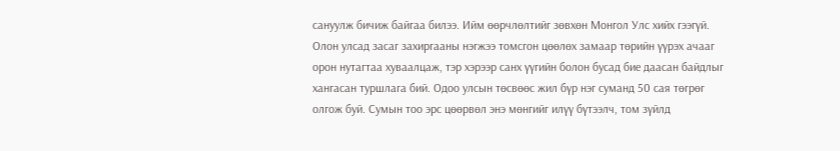сануулж бичиж байгаа билээ. Ийм өөрчлөлтийг зөвхөн Монгол Улс хийх гээгүй. Олон улсад засаг захиргааны нэгжээ томсгон цөөлөх замаар төрийн үүрэх ачааг орон нутагтаа хуваалцаж, тэр хэрээр санх үүгийн болон бусад бие даасан байдлыг хангасан туршлага бий. Одоо улсын төсвөөс жил бүр нэг суманд 50 сая төгрөг олгож буй. Сумын тоо эрс цөөрвөл энэ мөнгийг илүү бүтээлч, том зүйлд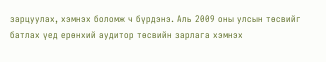зарцуулах, хэмнэх боломж ч бүрдэнэ. Аль 2009 оны улсын төсвийг батлах үед ерөнхий аудитор төсвийн зарлага хэмнэх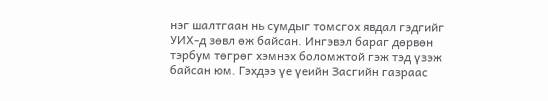нэг шалтгаан нь сумдыг томсгох явдал гэдгийг УИХ-д зөвл өж байсан. Ингэвэл бараг дөрвөн тэрбум төгрөг хэмнэх боломжтой гэж тэд үзэж байсан юм. Гэхдээ үе үеийн Засгийн газраас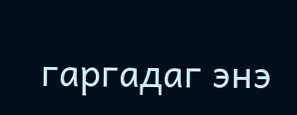гаргадаг энэ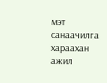мэт санаачилга хараахан ажил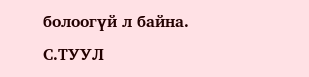болоогүй л байна.
С.ТУУЛ